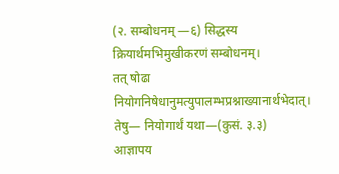(२. सम्बोधनम् —६) सिद्धस्य क्रियार्थमभिमुखीकरणं सम्बोधनम्।
तत् षोढा नियोगनिषेधानुमत्युपालम्भप्रश्नाख्यानार्थभेदात्। तेषु— नियोगार्थं यथा—(कुसं. ३.३)
आज्ञापय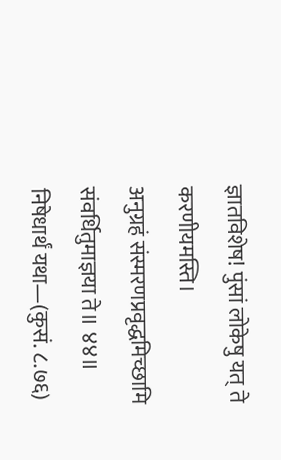ज्ञातविशेष! पुंसां लोकेषु यत् ते करणीयमस्ति।
अनुग्रहं संस्मरणप्रवृद्धमिच्छामि संवर्धितुमाज्ञया ते॥ ४४॥
निषेधार्थं यथा—(कुसं. ८.७६)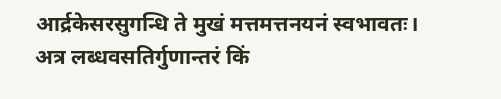आर्द्रकेसरसुगन्धि ते मुखं मत्तमत्तनयनं स्वभावतः।
अत्र लब्धवसतिर्गुणान्तरं किं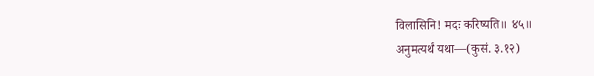विलासिनि! मदः करिष्यति॥ ४५॥
अनुमत्यर्थं यथा—(कुसं. ३.१२)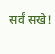सर्वं सखे!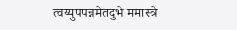त्वय्युपपन्नमेतदुभे ममास्त्रे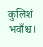कुलिशं भवाँश्च।